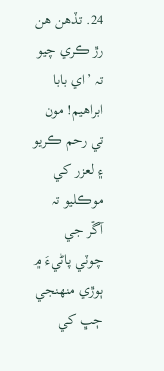24. تڏھن ھن رڙ ڪري چيو تہ ’اي بابا ابراھيم! مون تي رحم ڪريو ۽ لعزر کي موڪليو تہ آڱر جي چوٽي پاڻيءَ ۾ ٻوڙي منھنجي ڄڀ کي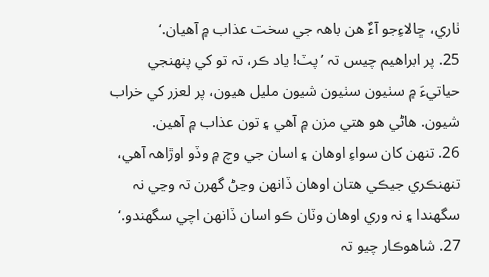ٺاري، ڇالاءِجو آءٌ ھن باھہ جي سخت عذاب ۾ آھيان.‘
25. پر ابراھيم چيس تہ ’پٽ! ياد ڪر، تہ تو کي پنھنجي حياتيءَ ۾ سٺيون سٺيون شيون مليل ھيون، پر لعزر کي خراب شيون. ھاڻي ھو ھتي مزن ۾ آھي ۽ تون عذاب ۾ آھين.
26. تنھن کان سواءِ اوھان ۽ اسان جي وچ ۾ وڏو اوڙاھہ آھي، تنھنڪري جيڪي ھتان اوھان ڏانھن وڃڻ گھرن تہ وڃي نہ سگھندا ۽ نہ وري اوھان وٽان ڪو اسان ڏانھن اچي سگھندو.‘
27. شاھوڪار چيو تہ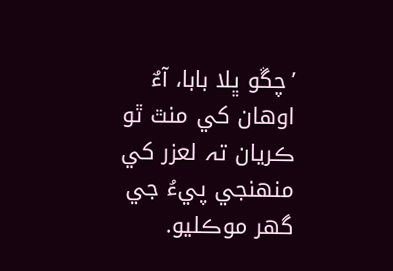’چڱو ڀلا بابا، آءٌ اوھان کي منٿ ٿو ڪريان تہ لعزر کي منھنجي پيءُ جي گھر موڪليو.